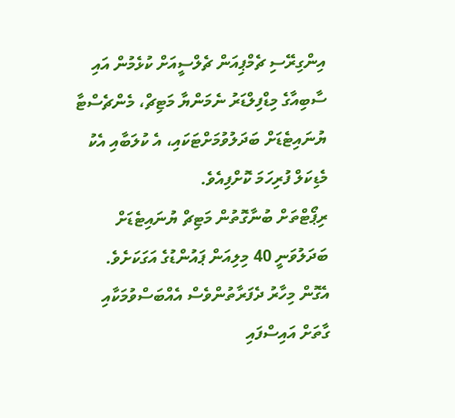އިންގިރޭސި ޗެމްޕިއަން ޗެލްސީއަށް ކުޅެމުން އައި ސާބިއާގެ މިޑްފިލްޑަރު ނެމަންޔާ މަޓިޗް، މެންޗެސްޓާ ޔުނައިޓެޑަށް ބަދަލުވުމަށްޓަކައި، އެ ކުލަބާއި އެކު މެޑިކަލް ފުރިހަމަ ކޮށްފިއެވެ.
ރިޕޯޓްތަށް ބުނާގޮތުން މަޓިޗް ޔުނައިޓެޑަށް ބަދަލުވަނީ 40 މިލިއަން ޕައުންޑުގެ އަގަކަށެވެ. އެގޮން މިހާރު ދެފަރާތުންވެސް އެއްބަސްވުމަކާއި ގާތަށް އައިސްފައި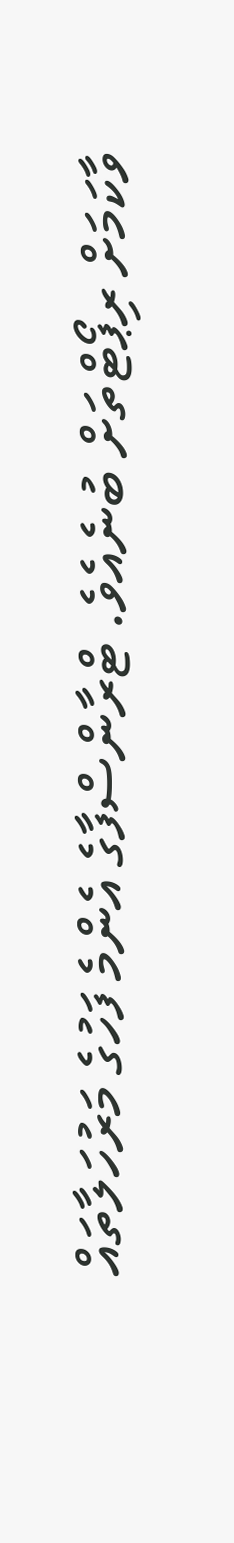ވާކަމަށް ރިޕޯޓްތަށް ބުނެއެވެ. ޓްރާންސްފާގެ އެންމެ ފަހުގެ މަރުހަލާތައް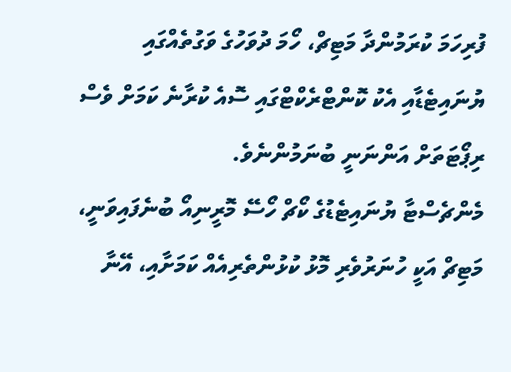ފުރިހަމަ ކުރަމުންދާ މަޓިޗް، ހޯމަ ދުވަހުގެ ވަގުތެއްގައި ޔުނައިޓެޑާއި އެކު ކޮންޓްރެކްޓްގައި ސޮއެ ކުރާނެ ކަމަށް ވެސް ރިޕޯޓަތަށް އަންނަނީ ބުނަމުންނެވެ.
މެންޗެސްޓާ ޔުނައިޓެޑުގެ ކޯޗް ހޯސޭ މޮރީނިއޯ ބުނެފައިވަނީ، މަޓިޗް އަކީ ހުނަރުވެރި މޮޅު ކުޅުންތެރިއެއް ކަމަށާއި، އޭނާ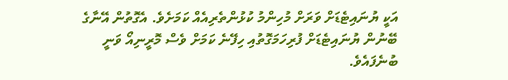އަކީ ޔުނައިޓެޑަށް ވަރަށް މުހިންމު ކުޅުންތެރިއެއް ކަމަށެވެ. އެގޮތުން އޭނާގެ ބޭނުން ޔުނައިޓެޑަށް ފުރިހަމަގޮތުއި ހިފޭނެ ކަމަށް ވެސް މޮރީނިއޯ ވަނީ ބުނެފައެވެ.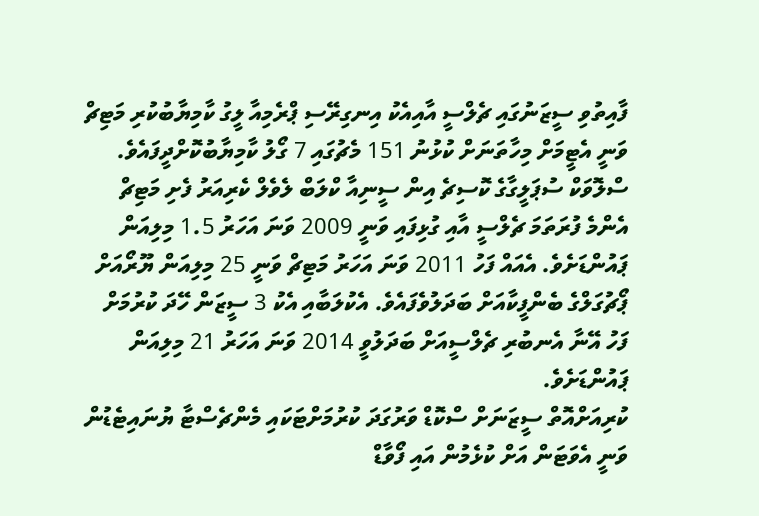ފާއިތުވި ސީޒަނުގައި ޗެލްސީ އާއިއެކު އިނގިރޭސި ޕްރެމިއާ ލީގު ކާމިޔާބުކުރި މަޓިޗް ވަނީ އެޓީމަށް މިހާތަނަށް ކުޅުނު 151 މެޗުގައި 7 ގޯލު ކާމިޔާބުކޮށްދީފައެވެ.
ސްލޮވަކް ސުޕަލީގާގެ ކޮސިޗެ އިން ސީނިއާ ކްލަބް ލެވެލް ކެރިއަރު ފެށި މަޓިޗް އެންމެ ފުރަތަމަ ޗެލްސީ އާއި ގުޅިފައި ވަނީ 2009 ވަނަ އަހަރު 1.5 މިލިއަން ޕައުންޑަށެވެ. އެއައް ފަހު 2011 ވަނަ އަހަރު މަޓިޗް ވަނީ 25 މިލިއަން ޔޫރޯއަށް ޕޯޗުގަލްގެ ބެންފީކާއަށް ބަދަލުވެފައެވެ. އެކުލަބާއި އެކު 3 ސީޒަން ހޭދަ ކުރުމަށް ފަހު އޭނާ އެނބުރި ޗެލްސީއަށް ބަދަލުވީ 2014 ވަނަ އަހަރު 21 މިލިއަން ޕައުންޑަށެވެ.
ކުރިއަށްއޮތް ސީޒަނަށް ސްކޮޑް ވަރުގަދަ ކުރުމަށްޓަކައި މެންޗެސްޓާ ޔުނައިޓެޑުން ވަނީ އެވަޓަން އަށް ކުޅެމުން އައި ފޯވާޑް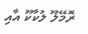ރޮމޭލޫ ލުކާކޫ އާއި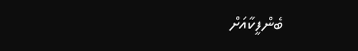ބެންފީކާއަށް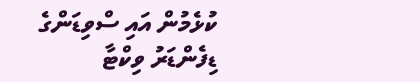ކުޅެމުން އައި ސްވިޑަންގެ ޑިފެންޑަރު ވިކްޓާ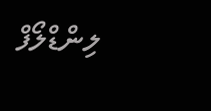ލިންޑްލޯފް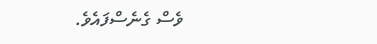ވެސް ގެނެސްފައެވެ.